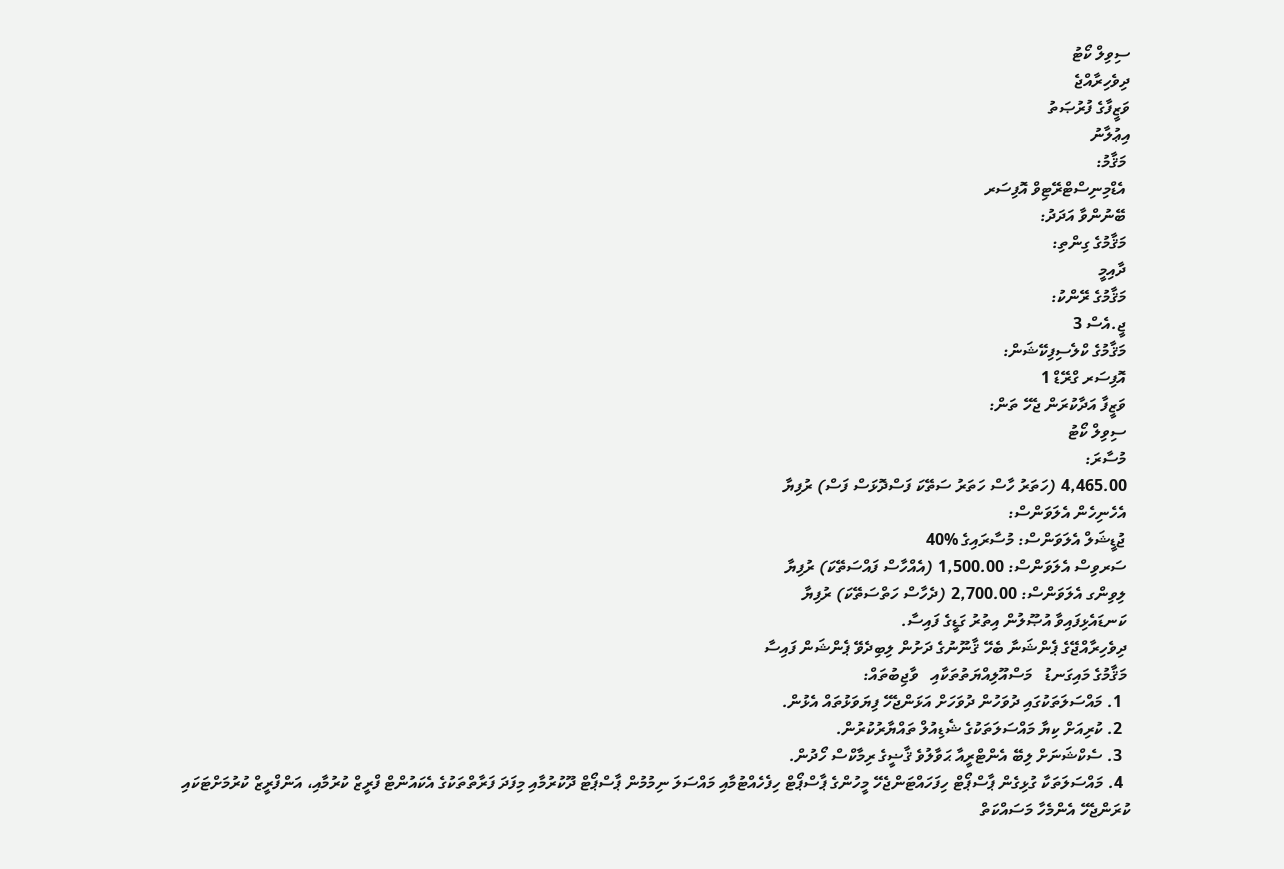ސިވިލް ކޯޓު
ދިވެހިރާއްޖެ
ވަޒީފާގެ ފުރުޞަތު
އިޢުލާނު
 މަޤާމު:
 އެޑްމިނިސްޓްރޭޓިވް އޮފިސަރ
 ބޭނުންވާ އަދަދު:
 މަޤާމުގެ ގިންތި:
 ދާއިމީ
 މަޤާމުގެ ރޭންކު:
 ޖީ.އެސް 3
 މަޤާމުގެ ކްލެސިފިކޭޝަން:
 އޮފިސަރ ގްރޭޑް 1
 ވަޒީފާ އަދާކުރަން ޖެހޭ ތަން:
 ސިވިލް ކޯޓު
 މުސާރަ:
 4,465.00 (ހަތަރު ހާސް ހަތަރު ސަތޭކަ ފަސްދޮޅަސް ފަސް) ރުފިޔާ
 އެހެނިހެން އެލަވަންސް:
 ޖުޑީޝަލް އެލަވަންސް: މުސާރައިގެ %40
 ސަރވިސް އެލަވަންސް: 1,500.00 (އެއްހާސް ފައްސަތޭކަ) ރުފިޔާ
 ލިވިންގ އެލަވަންސް: 2,700.00 (ދެހާސް ހަތްސަތޭކަ) ރުފިޔާ
 ކަނޑައެޅިފައިވާ އުޞޫލުން އިތުރު ގަޑީގެ ފައިސާ.
 ދިވެހިރާއްޖޭގެ ޕެންޝަނާ ބެހޭ ޤާނޫނުގެ ދަށުން ލިބިދެވޭ ޕެންޝަން ފައިސާ
 މަޤާމުގެ މައިގަނޑު   މަސްއޫލިއްޔަތުތަކާއި   ވާޖިބުތައް:
  1. މައްސަލަތަކުގައި ދުވަހުން ދުވަހަށް އަޅަންޖެހޭ ފިޔަވަޅުތައް އެޅުން.
  2. ކުރިއަށް ކިޔާ މައްސަލަތަކުގެ ޝެޑިއުލް ތައްޔާރުކުރުން.
  3. ސެކްޝަނަށް ލިބޭ އެންޓްރީއާ ޙަވާލުވެ ޤާޟީގެ ރިމާކްސް ހޯދުން.
  4. މައްސަލަތަކާ ގުޅިގެން ޕާސްޕޯޓް ހިފަހައްޓަންޖެހޭ މީހުންގެ ޕާސްޕޯޓް ހިފެހެއްޓުމާއި މައްސަލަ ނިމުމުން ޕާސްޕޯޓް ދޫކުރުމާއި މިފަދަ ފަރާތްތަކުގެ އެކައުންޓް ފްރީޒް ކުރުމާއި، އަންފްރީޒް ކުރުމަށްޓަކައި ކުރަންޖެހޭ އެންމެހާ މަސައްކަތް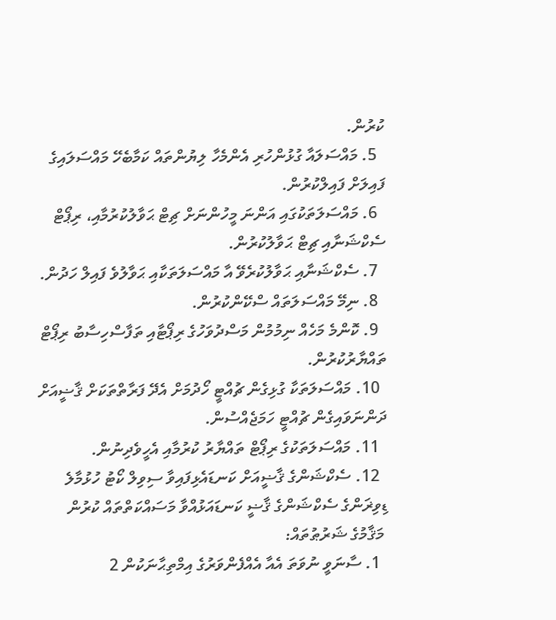ކުރުން.
  5. މައްސަލައާ ގުޅުންހުރި އެންމެހާ ލިޔުންތައް ކަމާބެހޭ މައްސަލައިގެ ފައިލަށް ފައިލްކުރުން.
  6. މައްސަލަތަކުގައި އަންނަ މީހުންނަށް ޗިޓް ޙަވާލުކުރުމާއި، ރިޕޯޓް ސެކްޝަނާއި ޗިޓް ޙަވާލުކުރުން.
  7. ސެކްޝަނާއި ޙަވާލުކުރެވޭ އާ މައްސަލަތަކާއި ޙަވާލުވެ ފައިލް ހަދުން.
  8. ނިމޭ މައްސަލަތައް ސްކޭންކުރުން.
  9. ކޮންމެ މަހެއް ނިމުމުން މަސްދުވަހުގެ ރިޕޯޓާއި ތަފާސްހިސާބު ރިޕޯޓް ތައްޔާރުކުރުން.
  10. މައްސަލަތަކާ ގުޅިގެން ޗުއްޓީ ހޯދުމަށް އެދޭ ފަރާތްތަކަށް ޤާޟީއަށް ދަންނަވައިގެން ޗުއްޓީ ހަމަޖެއްސުން.
  11. މައްސަލަތަކުގެ ރިޕޯޓް ތައްޔާރު ކުރުމާއި އެހީވެދިނުން.
  12. ސެކްޝަންގެ ޤާޟީއަށް ކަނޑައެޅިފައިވާ ސިވިލް ކޯޓު ހުޅުމާލެ ޑިވިޜަންގެ ސެކްޝަންގެ ޤާޟީ ކަނޑައަޅުއްވާ މަސައްކަތްތައް ކުރުން
 މަޤާމުގެ ޝަރުޠުތައް:
  1. ސާނަވީ ނުވަތަ އެއާ އެއްފެންވަރުގެ އިމްތިޙާނަކުން 2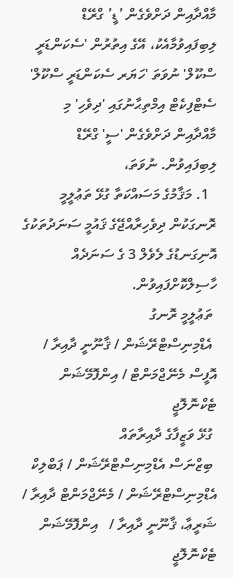މާއްދާއިން ދަށްވެގެން ’ޑީ’ ގްރޭޑް ލިބިފައިވުމާއެކު، އޭގެ އިތުރުން 'ސެކަންޑަރީ ސްކޫލް' ނުވަތަ 'ހަޔަރ ސެކަންޑަރީ ސްކޫލް' ސެޓްފިކެޓް އިމްތިޙާނުގައި 'ދިވެހި' މި މާއްދާއިން ދަށްވެގެން 'ސީ' ގްރޭޑް ލިބިފައިވުން. ނުވަތަ،
  1. މަޤާމުގެ މަސައްކަތާ ގުޅޭ ތަޢުލީމީ ރޮނގަކުން ދިވެހިރާއްޖޭގެ ޤައުމީ ސަނަދުތަކުގެ އޮނިގަނޑުގެ ލެވެލް 3 ގެ ސަނަދެއް ހާސިލްކޮށްފައިވުން.
 ތަޢުލީމީ ރޮނގު
 އެޑްމިނިސްޓްރޭޝަން / ޤާނޫނީ ދާއިރާ / އޮފީސް މެނޭޖްމަންޓް / އިންފޮމޭޝަން ޓެކްނޮލޮޖީ
 ގުޅޭ ވަޒީފާގެ ދާއިރާތައް
 ބިޒްނަސް އެޑްމިނިސްޓްރޭޝަން / ޕަބްލިކް އެޑްމިނިސްޓްރޭޝަން / މެނޭޖްމަންޓް ދާއިރާ / ޝަރީޢާ، ޤާނޫނީ ދާއިރާ /   އިންފޮމޭޝަން ޓެކްނޮލޮޖީ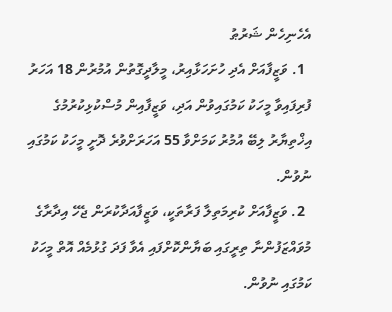އެހެނިހެން ޝަރުޠު
  1. ވަޒީފާއަށް އެދި ހުށަހަޅާއިރު، މީލާދީގޮތުން އުމުރުން 18 އަހަރު ފުރިފައިވާ މީހަކު ކަމުގައިވުން އަދި، ވަޒީފާއިން މުސްކުޅިކުރުމުގެ އިޚްތިޔާރު ލިބޭ އުމުރު ކަމަށްވާ 55 އަހަރަށްވުރެ ދޮށީ މީހަކު ކަމުގައި ނުވުން.
  2. ވަޒީފާއަށް ކުރިމަތިލާ ފަރާތަކީ، ވަޒީފާއަދާކުރަން ޖެހޭ އިދާރާގެ މުވައްޒަފުންނާ ތިރީގައި ބަޔާންކޮށްފައި އެވާ ފަދަ ގުޅުމެއް އޮތް މީހަކު ކަމުގައި ނުވުން.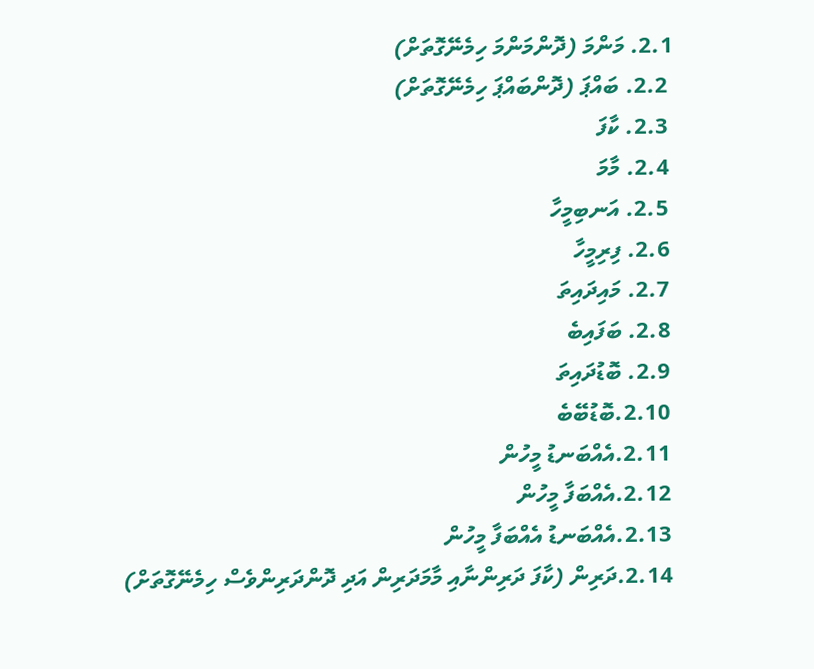2.1. މަންމަ (ދޮންމަންމަ ހިމެނޭގޮތަށް)
 2.2. ބައްޕަ (ދޮންބައްޕަ ހިމެނޭގޮތަށް)
 2.3. ކާފަ
 2.4. މާމަ
 2.5. އަނބިމީހާ
 2.6. ފިރިމީހާ
 2.7. މައިދައިތަ
 2.8. ބަފައިބެ
 2.9. ބޮޑުދައިތަ
 2.10.ބޮޑުބޭބެ
 2.11.އެއްބަނޑު މީހުން
 2.12.އެއްބަފާ މީހުން
 2.13.އެއްބަނޑު އެއްބަފާ މީހުން
 2.14.ދަރިން (ކާފަ ދަރިންނާއި މާމަދަރިން އަދި ދޮންދަރިންވެސް ހިމެނޭގޮތަށް)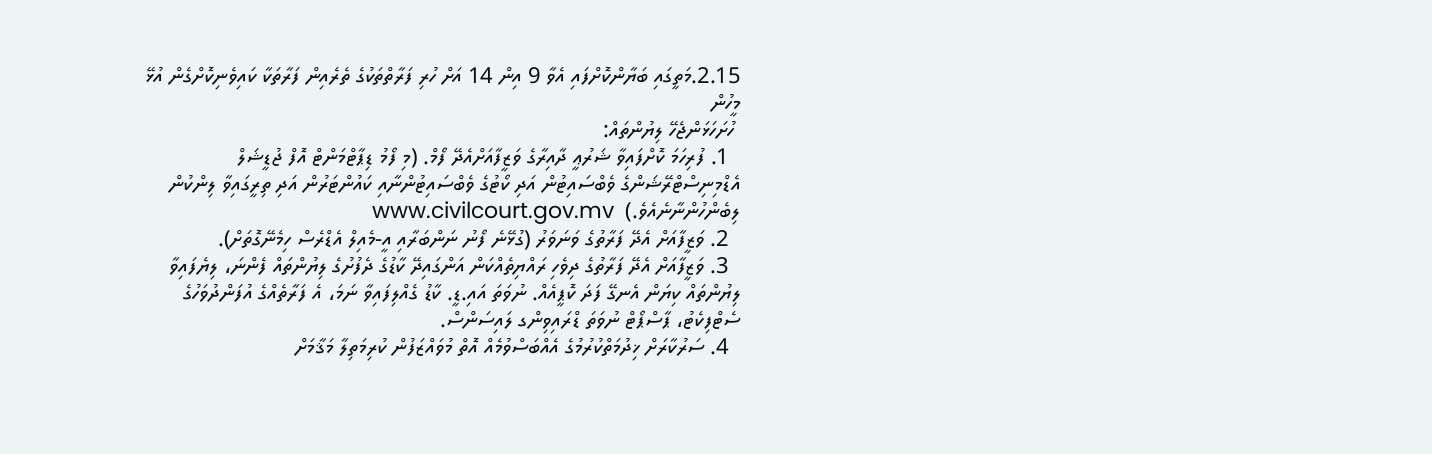2.15.މަތީގައި ބަޔާންކޮށްފައި އެވާ 9 އިން 14 އަށް ހުރި ފަރާތްތަކުގެ ތެރެއިން ފަރާތަކާ ކައިވެނިކޮށްގެން އުޅޭ މީހުން
 ހުށަހަޅަންޖެހޭ ލިޔުންތައް:
  1. ފުރިހަމަ ކޮށްފައިވާ ޝަރުޢީ ދާއިރާގެ ވަޒީފާއަށްއެދޭ ފޯމް. (މި ފޯމު ޑިޕާޓްމަންޓް އޮފް ޖުޑީޝަލް އެޑްމިނިސްޓްރޭޝަންގެ ވެބްސައިޓުން އަދި ކޯޓުގެ ވެބްސައިޓުންނާއި ކައުންޓަރުން އަދި ތިރީގައިވާ ލިންކުން ލިބެންހުންނާނެއެވެ.)  www.civilcourt.gov.mv
  2. ވަޒީފާއަށް އެދޭ ފަރާތުގެ ވަނަވަރު (ގުޅޭނެ ފޯނު ނަންބަރާއި އީ-މެއިލް އެޑްރެސް ހިމެނޭގޮތަށް).
  3. ވަޒީފާއަށް އެދޭ ފަރާތުގެ ދިވެހި ރައްޔިތެއްކަން އަންގައިދޭ ކާޑުގެ ދެފުށުގެ ލިޔުންތައް ފެންނަ، ލިޔެފައިވާ ލިޔުންތައް ކިޔަން އެނގޭ ފަދަ ކޮޕީއެއް. ނުވަތަ އައި.ޑީ. ކާޑު ގެއްލިފައިވާ ނަމަ، އެ ފަރާތެއްގެ އުފަންދުވަހުގެ ސެޓްފިކެޓު، ޕާސްޕޯޓް ނުވަތަ ޑްރައިވިންގ ލައިސަންސް.
  4. ސަރުކާރަށް ޚިދުމަތްކުރުމުގެ އެއްބަސްވުމެއް އޮތް މުވައްޒަފުން ކުރިމަތިލާ މަޤާމަށް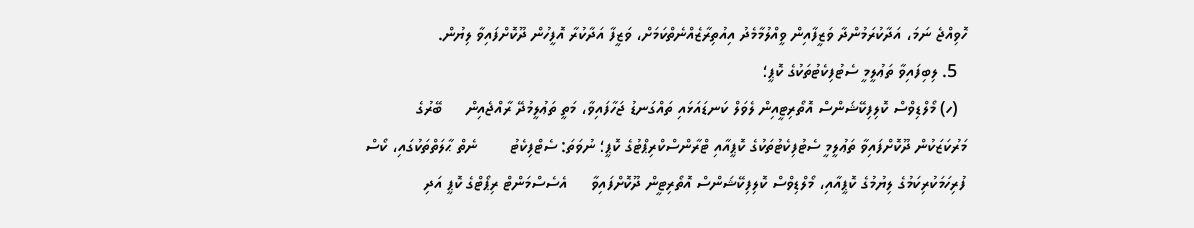ހޮވިއްޖެ ނަމަ، އަދާކުރަމުންދާ ވަޒީފާއިން ވީއްލުމާމެދު އިއުތިރާޒެއްނެތްކަމަށް، ވަޒީފާ އަދާކުރާ އޮފީހުން ދޫކޮށްފައިވާ ލިޔުން.
  5. ލިބިފައިވާ ތަޢުލީމީ ސެޓުފިކެޓުތަކުގެ ކޮޕީ؛
  (ހ) މޯލްޑިވްސް ކޮލިފިކޭޝަންސް އޮތޯރިޓީއިން ލެވަލް ކަނޑައަޅައި ތައްގަނޑު ޖަހާފައިވާ، މަތީ ތަޢުލީމުދޭ ރާއްޖެއިން     ބޭރުގެ މަރުކަޒަކުން ދޫކޮށްފައިވާ ތަޢުލީމީ ސެޓުފިކެޓުތަކުގެ ކޮޕީއާއި ޓްރާންސްކްރިޕްޓުގެ ކޮޕީ؛ ނުވަތަ: ސެޓްފިކެޓު       ނެތް ޙާލަތްތަކުގައި، ކޯސް ފުރިހަމަކުރިކަމުގެ ލިޔުމުގެ ކޮޕީއާއި، މޯލްޑިވްސް ކޮލިފިކޭޝަންސް އޮތޯރިޓީން ދޫކޮށްފައިވާ     އެސެސްމަންޓް ރިޕޯޓްގެ ކޮޕީ އަދި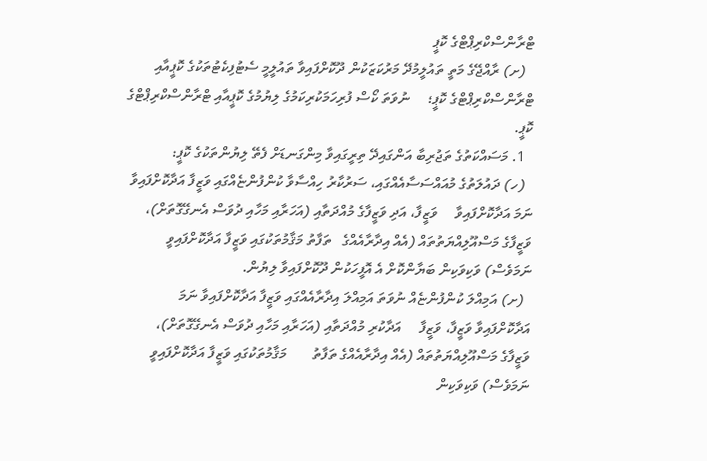ޓްރާންސްކްރިޕްޓްގެ ކޮޕީ
  (ށ) ރާއްޖޭގެ މަތީ ތައުލީމުދޭ މަރުކަޒަކުން ދޫކޮށްފައިވާ ތައުލީމީ ސެޓުފިކެޓުތަކުގެ ކޮޕީއާއި ޓްރާންސްކްރިޕްޓްގެ ކޮޕީ؛     ނުވަތަ ކޯސް ފުރިހަމަކުރިކަމުގެ ލިޔުމުގެ ކޮޕީއާއި ޓްރާންސްކްރިޕްޓްގެ ކޮޕީ.
  1. މަސައްކަތުގެ ތަޖުރިބާ އަންގައިދޭ ތިރީގައިވާ މިންގަނޑަށް ފެތޭ ލިޔުންތަކުގެ ކޮޕީ:
  (ހ) ދައުލަތުގެ މުއައްސަސާއެއްގައި، ސަރުކާރު ހިއްސާވާ ކުންފުންޏެއްގައި ވަޒީފާ އަދާކޮށްފައިވާ ނަމަ އަދާކޮށްފައިވާ     ވަޒީފާ، އަދި ވަޒީފާގެ މުއްދަތާއި (އަހަރާއި މަހާއި ދުވަސް އެނގޭގޮތަށް)، ވަޒީފާގެ މަސްއޫލިއްޔަތުތައް (އެއް އިދާރާއެއްގެ   ތަފާތު މަޤާމުތަކުގައި ވަޒީފާ އަދާކޮށްފައިވީ ނަމަވެސް) ވަކިވަކިން ބަޔާންކޮށް އެ އޮފީހަކުން ދޫކޮށްފައިވާ ލިޔުން.
  (ށ) އަމިއްލަ ކުންފުންޏެއް ނުވަތަ އަމިއްލަ އިދާރާއެއްގައި ވަޒީފާ އަދާކޮށްފައިވާ ނަމަ އަދާކޮށްފައިވާ ވަޒީފާ، ވަޒީފާ     އަދާކުރި މުއްދަތާއި (އަހަރާއި މަހާއި ދުވަސް އެނގޭގޮތަށް)، ވަޒީފާގެ މަސްއޫލިއްޔަތުތައް (އެއް އިދާރާއެއްގެ ތަފާތު       މަޤާމުތަކުގައި ވަޒީފާ އަދާކޮށްފައިވީ ނަމަވެސް) ވަކިވަކިން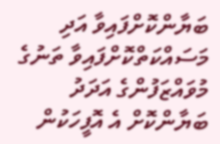ބަޔާންކޮށްފައިވާ އަދި މަސައްކަތްކޮށްފައިވާ ތަނުގެ         މުވައްޒަފުންގެ އަދަދު ބަޔާންކޮށް އެ އޮފީހަކުން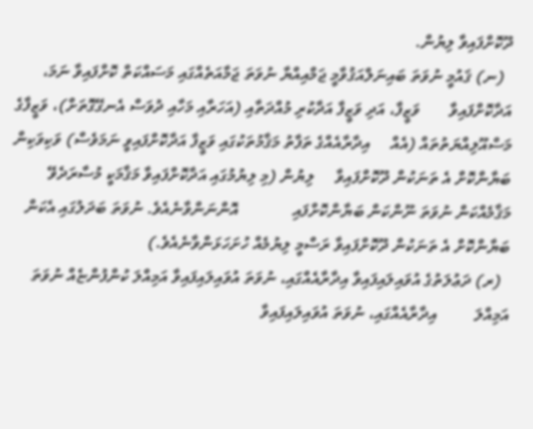ދޫކޮށްފައިވާ ލިޔުން.
  (ނ) ޤައުމީ ނުވަތަ ބައިނަލްއަޤުވާމީ ޖަމްއިއްޔާ ނުވަތަ ޖަމާއަތެއްގައި މަސައްކަތް ކޮށްފައިވާ ނަމަ، އަދާކޮށްފައިވާ       ވަޒީފާ، އަދި ވަޒީފާ އަދާކުރި މުއްދަތާއި (އަހަރާއި މަހާއި ދުވަސް އެނގޭގޮތަށް)، ވަޒީފާގެ މަސްއޫލިއްޔަތުތައް (އެއް     އިދާރާއެއްގެ ތަފާތު މަޤާމުތަކުގައި ވަޒީފާ އަދާކޮށްފައިވީ ނަމަވެސް) ވަކިވަކިން ބަޔާންކޮށް އެ ތަނަކުން ދޫކޮށްފައިވާ     ލިޔުން (މި ލިޔުމުގައި އަދާކޮށްފައިވާ މަޤާމަކީ މުސާރަދެވޭ މަޤާމެއްކަން ނުވަތަ ނޫންކަން ބަޔާންކޮށްފައި             އޮންނަންވާނެއެވެ. ނުވަތަ ބަދަލުގައި އެކަން ބަޔާންކޮށް އެ ތަނަކުން ދޫކޮށްފައިވާ ރަސްމީ ލިޔުމެއް ހުށަހަޅަންވާނެއެވެ.)
  (ރ) ދަޢުލަތުގެ އުވައިލައިފައިވާ އިދާރާއެއްގައި، ނުވަތަ އުވައިލައިފައިވާ އަމިއްލަ ކުންފުންޏެއް ނުވަތަ އަމިއްލަ         އިދާރާއެއްގައި، ނުވަތަ އުވައިލައިފައިވާ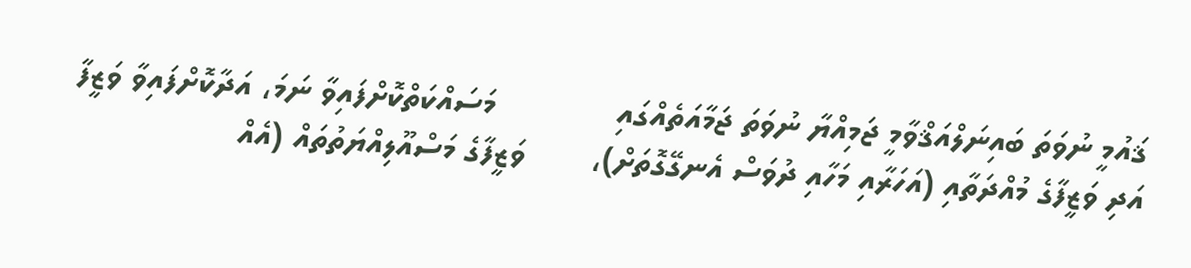ޤައުމީ ނުވަތަ ބައިނަލްއަޤްވާމީ ޖަމިއްޔާ ނުވަތަ ޖަމާއަތެއްގައި             މަސައްކަތްކޮށްފައިވާ ނަމަ، އަދާކޮށްފައިވާ ވަޒީފާ އަދި ވަޒީފާގެ މުއްދަތާއި (އަހަރާއި މަހާއި ދުވަސް އެނގޭގޮތަށް)،       ވަޒީފާގެ މަސްއޫލިއްޔަތުތައް (އެއް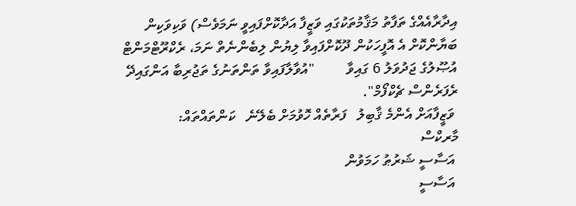އިދާރާއެއްގެ ތަފާތު މަޤާމުތަކުގައި ވަޒީފާ އަދާކޮށްފައިވީ ނަމަވެސް) ވަކިވަކިން       ބަޔާންކޮށް އެ އޮފީހަކުން ދޫކޮށްފައިވާ ލިޔުން ލިބެންނެތް ނަމަ، ރެކްރޫޓްމަންޓް އުޞޫލުގެ ޖަދުވަލު 6 ގައިވާ         "އުވާލާފައިވާ ތަންތަނުގެ ތަޖުރިބާ އަންގައިދޭ ރެފަރެންސް ޗެކްފޯމް".
 ވަޒީފާއަށް އެންމެ ޤާބިލު   ފަރާތެއް ހޮވުމަށް ބެލޭނެ   ކަންތައްތައް:
މާރކްސް
 އަސާސީ ޝަރުޠު ހަމަވުން
 އަސާސީ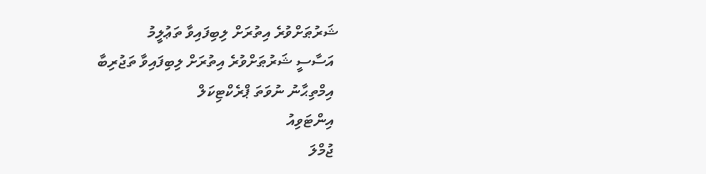ޝަރުޠަށްވުރެ އިތުރަށް ލިބިފައިވާ ތަޢުލީމު
 އަސާސީ ޝަރުޠަށްވުރެ އިތުރަށް ލިބިފައިވާ ތަޖުރިބާ
 އިމްތިޙާނު ނުވަތަ ޕްރެކްޓިކަލް
 އިންޓަވިއު
 ޖުމްލަ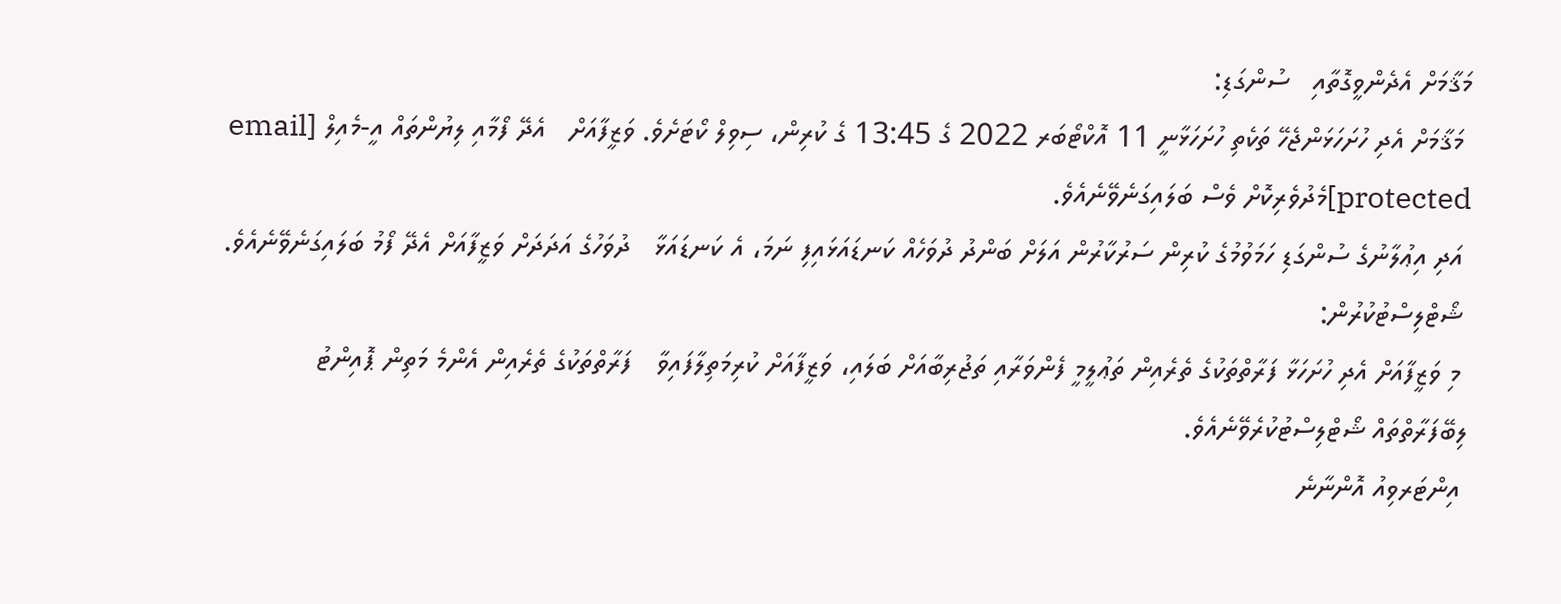މަޤާމަށް އެދެންވީގޮތާއި   ސުންގަޑި:
 މަޤާމަށް އެދި ހުށަހަޅަންޖެހޭ ތަކެތި ހުށަހަޅާނީ 11 އޮކްޓޯބަރ 2022 ގެ 13:45 ގެ ކުރިން، ސިވިލް ކޯޓަށެވެ. ވަޒީފާއަށް   އެދޭ ފޯމާއި ލިޔުންތައް އީ-މެއިލް [email protected]މެދުވެރިކޮށް ވެސް ބަލައިގަނެވޭނެއެވެ.
 އަދި އިޢުލާނުގެ ސުންގަޑި ހަމަވުމުގެ ކުރިން ސަރުކާރުން އަލަށް ބަންދު ދުވަހެއް ކަނޑައަޅައިފި ނަމަ، އެ ކަނޑައަޅާ   ދުވަހުގެ އަދަދަށް ވަޒީފާއަށް އެދޭ ފޯމު ބަލައިގަނެވޭނެއެވެ.
 ޝޯޓްލިސްޓުކުރުން:
 މި ވަޒީފާއަށް އެދި ހުށަހަޅާ ފަރާތްތަކުގެ ތެރެއިން ތަޢުލީމީ ފެންވަރާއި ތަޖުރިބާއަށް ބަލައި، ވަޒީފާއަށް ކުރިމަތިލާފައިވާ   ފަރާތްތަކުގެ ތެރެއިން އެންމެ މަތިން ޕޮއިންޓު ލިބޭފަރާތްތައް ޝޯޓްލިސްޓުކުރެވޭނެއެވެ.
 އިންޓަރވިއު އޮންނާނެ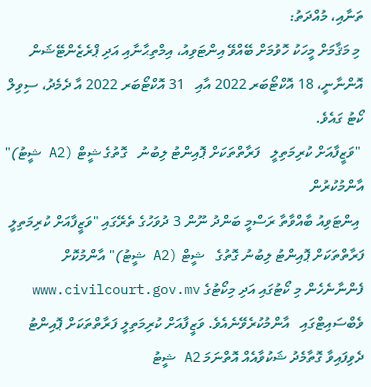ތަނާއި، މުއްދަތު:
 މި މަޤާމަށް މީހަކު ހޮވުމަށް ބޭއްވޭ އިންޓަވިއު، އިމްތިޙާނާއި އަދި ޕްރެޒެންޓޭޝަން އޮންނާނީ، 18 އޮކްޓޯބަރ 2022 އާއި   31 އޮކްޓޯބަރ 2022 އާ ދެމެދު، ސިވިލް ކޯޓު ގައެވެ.
 "ވަޒީފާއަށް ކުރިމަތިލީ   ފަރާތްތަކަށް ޕޮއިންޓު ލިބުނު   ގޮތުގެ ޝީޓް (A2 ޝީޓު)"   އާންމުކުރުން
 އިންޓަވިއު ބާއްވާތާ ރަސްމީ ބަންދު ނޫން 3 ދުވަހުގެ ތެރޭގައި "ވަޒީފާއަށް ކުރިމަތިލީ ފަރާތްތަކަށް ޕޮއިންޓު ލިބުނު ގޮތުގެ   ޝީޓް (A2 ޝީޓު)" އާންމުކޮށް ފެންނާނެހެން މި ކޯޓުގައި އަދި މިކޯޓުގެ www.civilcourt.gov.mv ވެބްސައިޓްގައި   އާންމުކުރެވޭނެއެވެ. ވަޒީފާއަށް ކުރިމަތިލީ ފަރާތްތަކަށް ޕޮއިންޓު ދެވިފައިވާ ގޮތާމެދު ޝަކުވާއެއް އޮތްނަމަ A2 ޝީޓު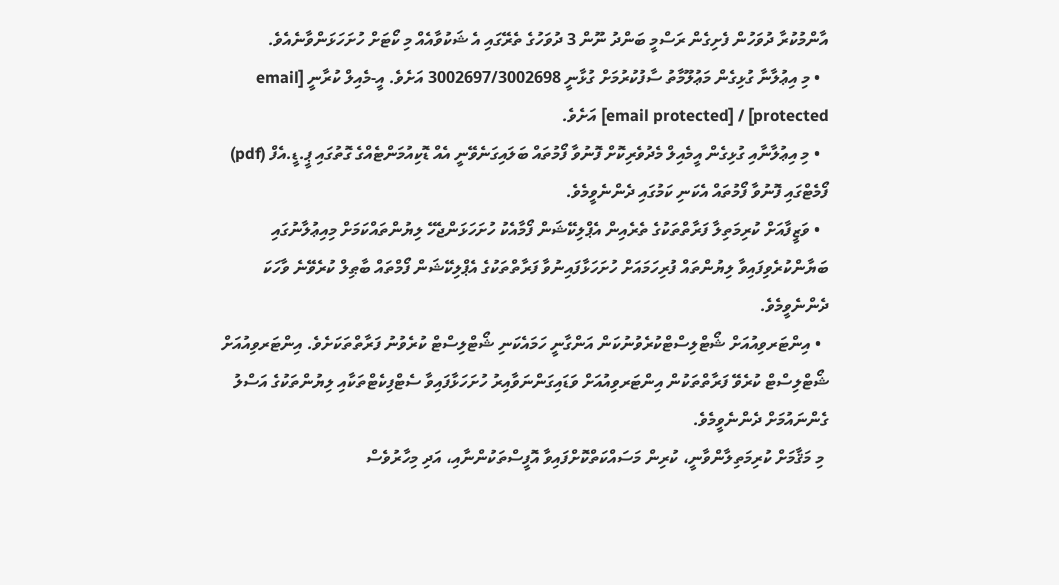އާންމުކުރާ ދުވަހުން ފެށިގެން ރަސްމީ ބަންދު ނޫން 3 ދުވަހުގެ ތެރޭގައި އެ ޝަކުވާއެއް މި ކޯޓަށް ހުށަހަޅަންވާނެއެވެ.
  • މި އިޢުލާނާ ގުޅިގެން މަޢުލޫމާތު ސާފުކުރުމަށް ގުޅާނީ 3002697/3002698 އަށެވެ. އީ-މެއިލް ކުރާނީ [email protected] / [email protected] އަށެވެ.
  • މި އިޢުލާނާއި ގުޅިގެން އީމެއިލް މެދުވެރިކޮށް ފޮނުވާ ފޯމުތައް ބަލައިގަނެވޭނީ އެއް ޑޮކިއުމަންޓެއްގެ ގޮތުގައި ޕީ.ޑީ.އެފް (pdf) ފޯމެޓްގައި ފޮނުވާ ފޯމުތައް އެކަނި ކަމުގައި ދެންނެވީމެވެ.
  • ވަޒީފާއަށް ކުރިމަތިލާ ފަރާތްތަކުގެ ތެރެއިން އެޕްލިކޭޝަން ފޯމާއެކު ހުށަހަޅަންޖެހޭ ލިޔުންތައްކަމަށް މިއިޢުލާނުގައި ބަޔާންކުރެވިފައިވާ ލިޔުންތައް ފުރިހަމައަށް ހުށަހަޅާފައިނުވާ ފަރާތްތަކުގެ އެޕްލިކޭޝަން ފޯމްތައް ބާޠިލް ކުރެވޭނެ ވާހަކަ ދެންނެވީމެވެ.
  • އިންޓަރވިއުއަށް ޝޯޓްލިސްޓްކުރެވުނުކަން އަންގާނީ ހަމައެކަނި ޝޯޓްލިސްޓް ކުރެވުނު ފަރާތްތަކަށެވެ. އިންޓަރވިއުއަށް ޝޯޓްލިސްޓް ކުރެވޭ ފަރާތްތަކުން އިންޓަރވިއުއަށް ވަޑައިގަންނަވާއިރު ހުށަހަޅާފައިވާ ސެޓްފިކެޓްތަކާއި ލިޔުންތަކުގެ އަސްލު ގެންނައުމަށް ދެންނެވީމެވެ.
 މި މަޤާމަށް ކުރިމަތިލާންވާނީ، ކުރިން މަސައްކަތްކޮށްފައިވާ އޮފީސްތަކުންނާއި، އަދި މިހާރުވެސް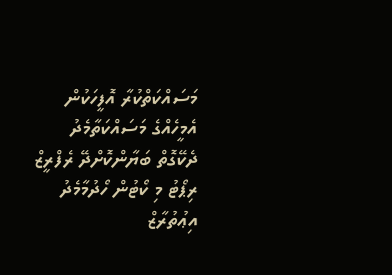މަސައްކަތްކުރާ އޮފީހަކުން އެމީހެއްގެ މަސައްކަތާމެދު   ދެކޭގޮތް ބަޔާންކޮށްދޭ ރެފްރީޒް ރިޕޯޓު މި ކޯޓުން ހޯދުމާމެދު އިޢުތުރާޒް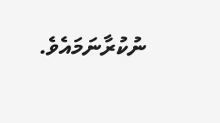ނުކުރާނަމައެވެ.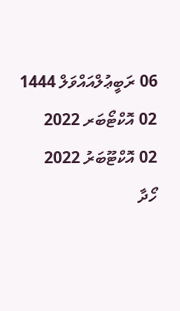06 ރަބީޢުލްއައްވަލް 1444
02 އޮކްޓޯބަރ 2022
02 އޮކްޓޫބަރު 2022
ހޯދާ